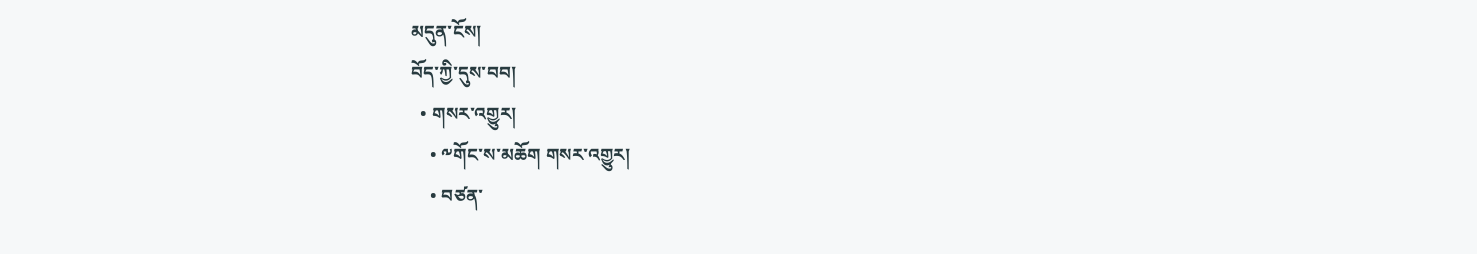མདུན་ངོས།
བོད་ཀྱི་དུས་བབ།
  • གསར་འགྱུར།
    • ༸གོང་ས་མཆོག གསར་འགྱུར།
    • བཙན་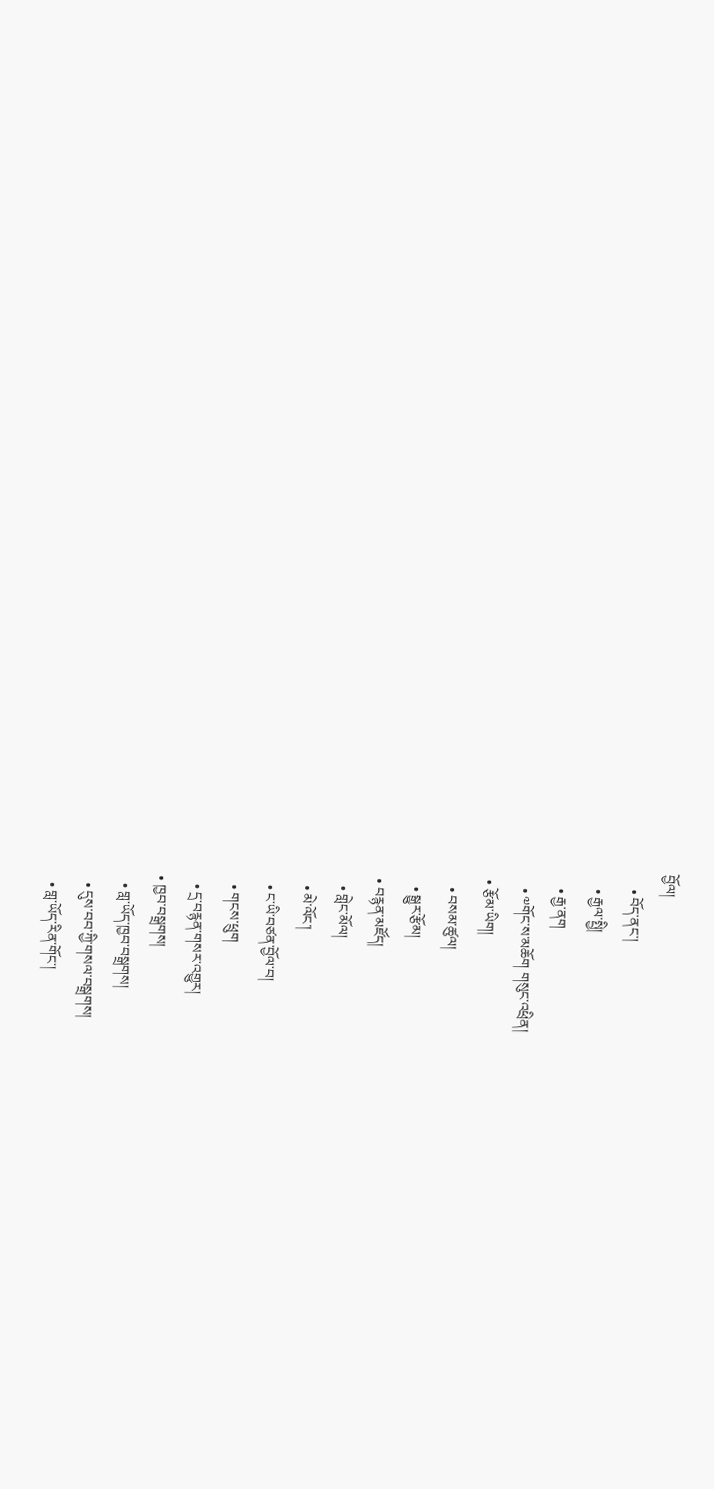བྱོལ།
    • བོད་ནང་།
    • རྒྱལ་སྤྱི།
    • རྒྱ་ནག
    • ༧གོང་ས་མཆོག གསུང་འཕྲིན།
  • རྩོམ་ཡིག།
    • བསམ་ཚུལ།
    • སྒྱུར་རྩོམ།
  • བརྙན་མཛོད།
    • གླེང་མོལ།
    • མེ་ལོང་།
    • ང་ཡི་བཙན་བྱོལ་བ།
    • གངས་ཕྲུག
    • དྲ་བརྙན་གསར་འགྱུར།
  • ཁྱབ་བསྒྲགས།
    • གླ་ཡོད་ཁྱབ་བསྒྲགས།
    • དུས་བབ་ཀྱི་གསལ་བསྒྲགས།
    • གླ་ཡོད་རིན་གོང་།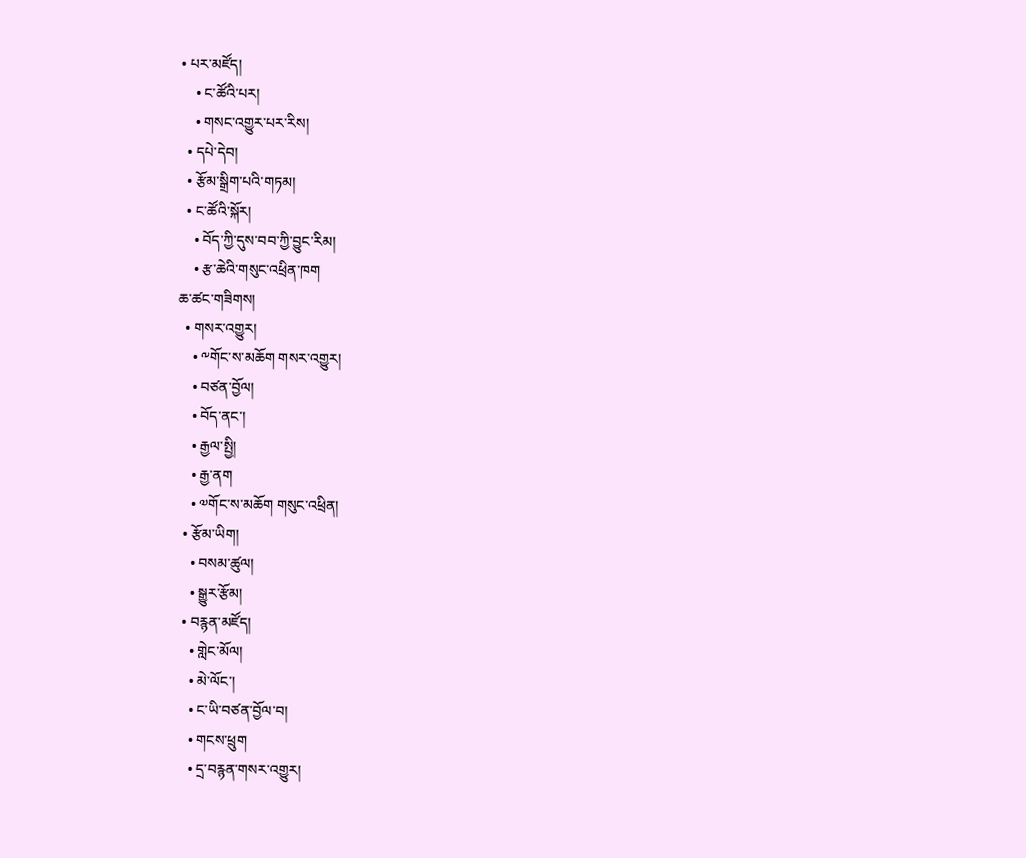• པར་མཛོད།
    • ང་ཚོའི་པར།
    • གསང་འགྱུར་པར་རིས།
  • དཔེ་དེབ།
  • རྩོམ་སྒྲིག་པའི་གཏམ།
  • ང་ཚོའི་སྐོར།
    • བོད་ཀྱི་དུས་བབ་ཀྱི་བྱུང་རིམ།
    • རྩ་ཆེའི་གསུང་འཕྲིན་ཁག
ཆ་ཚང་གཟིགས།
  • གསར་འགྱུར།
    • ༸གོང་ས་མཆོག གསར་འགྱུར།
    • བཙན་བྱོལ།
    • བོད་ནང་།
    • རྒྱལ་སྤྱི།
    • རྒྱ་ནག
    • ༧གོང་ས་མཆོག གསུང་འཕྲིན།
  • རྩོམ་ཡིག།
    • བསམ་ཚུལ།
    • སྒྱུར་རྩོམ།
  • བརྙན་མཛོད།
    • གླེང་མོལ།
    • མེ་ལོང་།
    • ང་ཡི་བཙན་བྱོལ་བ།
    • གངས་ཕྲུག
    • དྲ་བརྙན་གསར་འགྱུར།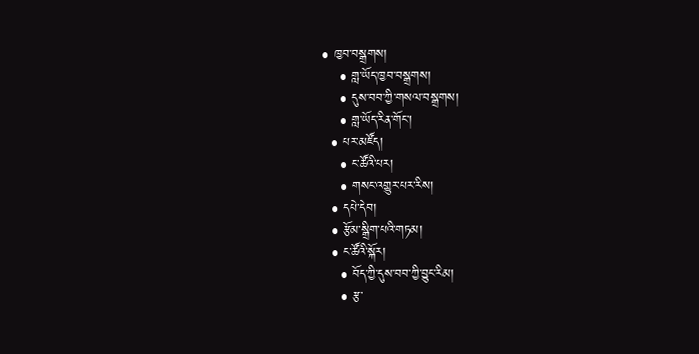• ཁྱབ་བསྒྲགས།
    • གླ་ཡོད་ཁྱབ་བསྒྲགས།
    • དུས་བབ་ཀྱི་གསལ་བསྒྲགས།
    • གླ་ཡོད་རིན་གོང་།
  • པར་མཛོད།
    • ང་ཚོའི་པར།
    • གསང་འགྱུར་པར་རིས།
  • དཔེ་དེབ།
  • རྩོམ་སྒྲིག་པའི་གཏམ།
  • ང་ཚོའི་སྐོར།
    • བོད་ཀྱི་དུས་བབ་ཀྱི་བྱུང་རིམ།
    • རྩ་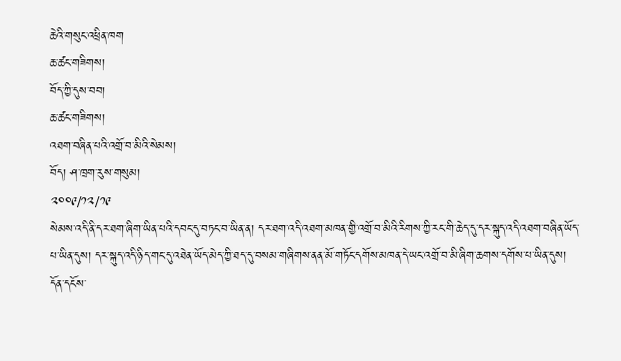ཆེའི་གསུང་འཕྲིན་ཁག
ཆ་ཚང་གཟིགས།
བོད་ཀྱི་དུས་བབ།
ཆ་ཚང་གཟིགས།
འཐག་བཞིན་པའི་འགྲོ་བ་མིའི་སེམས།
བོད། ཤ་ཁྲག་རུས་གསུམ།
༢༠༠༩/༡༢/༡༩
སེམས་འདི་ནི་དར་ཐག་ཞིག་ཡིན་པའི་དབང་དུ་བཏང་བ་ཡིན་ན། དར་ཐག་འདི་འཐག་མཁན་གྱི་འགྲོ་བ་མིའི་རིགས་ཀྱི་རང་གི་ཆེད་དུ་དར་སྐུད་འདི་འཐག་བཞིན་ཡོད་པ་ཡིན་དུས། དར་སྐུད་འདི་ཉིད་གང་དུ་འཐེན་ཡོད་མེད་ཀྱི་ཐད་དུ་བསམ་གཞིགས་ནན་མོ་གཏོང་དགོས་མཁན་དེ་ཡང་འགྲོ་བ་མི་ཞིག་ཆགས་དགོས་པ་ཡིན་དུས། དོན་དངོས་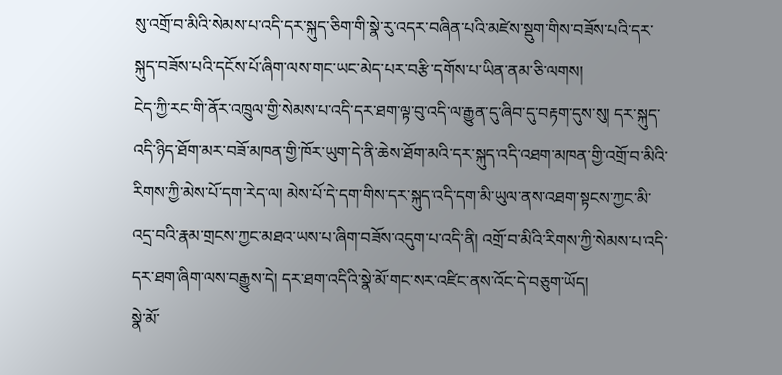སུ་འགྲོ་བ་མིའི་སེམས་པ་འདི་དར་སྐུད་ཅིག་གི་སྣེ་རུ་འདར་བཞིན་པའི་མཛེས་སྡུག་གིས་བཟོས་པའི་དར་སྐུད་བཟོས་པའི་དངོས་པོ་ཞིག་ལས་གང་ཡང་མེད་པར་བརྩི་དགོས་པ་ཡིན་ནམ་ཅི་ལགས།
ངེད་ཀྱི་རང་གི་ནོར་འཁྲུལ་གྱི་སེམས་པ་འདི་དར་ཐག་ལྟ་བུ་འདི་ལ་རྒྱུན་དུ་ཞིབ་དུ་བརྟག་དུས་སུ། དར་སྐུད་འདི་ཉིད་ཐོག་མར་བཟོ་མཁན་གྱི་ཁོར་ཡུག་དེ་ནི་ཆེས་ཐོག་མའི་དར་སྐུད་འདི་འཐག་མཁན་གྱི་འགྲོ་བ་མིའི་རིགས་ཀྱི་མེས་པོ་དག་རེད་ལ། མེས་པོ་དེ་དག་གིས་དར་སྐུད་འདི་དག་མི་ཡུལ་ནས་འཐག་སྟངས་ཀྱང་མི་འདྲ་བའི་རྣམ་གྲངས་ཀྱང་མཐའ་ཡས་པ་ཞིག་བཟོས་འདུག་པ་འདི་ནི། འགྲོ་བ་མིའི་རིགས་ཀྱི་སེམས་པ་འདི་དར་ཐག་ཞིག་ལས་བརྒྱུས་དེ། དར་ཐག་འདིའི་སྣེ་མོ་གང་སར་འཛིང་ནས་འོང་དེ་བཅུག་ཡོད།
སྣེ་མོ་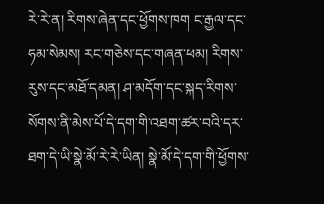རེ་རེ་ན། རིགས་ཞེན་དང་ཕྱོགས་ཁག ང་རྒྱལ་དང་ཧམ་སེམས། རང་གཅེས་དང་གཞན་ཕམ། རིགས་རུས་དང་མཐོ་དམན། ཤ་མདོག་དང་སྐད་རིགས་སོགས་ནི་མེས་པོ་དེ་དག་གི་འཐག་ཚར་བའི་དར་ཐག་དེ་ཡི་སྣེ་མོ་རེ་རེ་ཡིན། སྣེ་མོ་དེ་དག་གི་ཕྱོགས་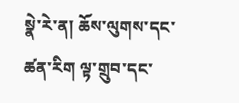སྣེ་རེ་ན། ཆོས་ལུགས་དང་ཚན་རིག ལྟ་གྲུབ་དང་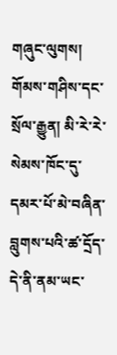གཞུང་ལུགས། གོམས་གཤིས་དང་སྲོལ་རྒྱུན། མི་རེ་རེ་སེམས་ཁོང་དུ་དམར་པོ་མེ་བཞིན་བླུགས་པའི་ཚ་དྲོད་དེ་ནི་ནམ་ཡང་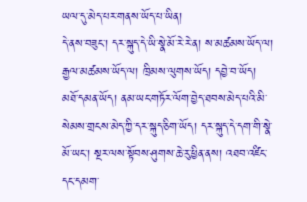ཡལ་དུ་མེད་པར་གནས་ཡོད་པ་ཡིན།
དེ་ནས་བཟུང་། དར་སྐུད་དེ་ཡི་སྣེ་མོ་རེ་རེ་ན། ས་མཚམས་ཡོད་ལ། རྒྱལ་མཚམས་ཡོད་ལ། ཁྲིམས་ལུགས་ཡོད། དབྱེ་བ་ཡོད། མཐོ་དམན་ཡོད། ནམ་ཡང་གཏོར་ལོག་བྱེད་ཐབས་མེད་པའི་མི་སེམས་གྲངས་མེད་ཀྱི་དར་སྐུད་ཅིག་ཡོད། དར་སྐུད་དེ་དག་གི་སྣེ་མོ་ཡང་། སྔར་ལས་སྟོབས་ཤུགས་ཆེ་རུ་ཕྱིན་ནས། འཐབ་འཛིང་དང་དམག་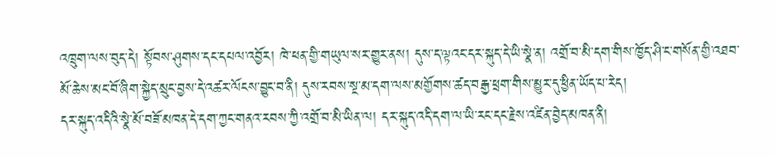འཁྲུག་ལས་བུད་དེ། སྟོབས་ཤུགས་དང་དཔལ་འབྱོར། ཁེ་ཕན་གྱི་གཡུལ་སར་གྱུར་ནས། དུས་ད་ལྟའང་དར་སྐུད་དེ་ཡི་སྣེ་ན། འགྲོ་བ་མི་དག་གིས་ཁྱོད་ཤི་ང་གསོན་གྱི་འཐབ་མོ་ཆེས་མང་བོ་ཞིག་སྐྱེད་སྲུང་བྱས་དེ་འཚར་ལོངས་བྱུང་བ་ནི། དུས་རབས་སྔ་མ་དག་ལས་མགྱོགས་ཚད་བརྒྱ་ཕྲག་གིས་མྱུར་དུ་ཕྱིན་ཡོད་པ་རེད།
དར་སྐུད་འདིའི་སྣེ་མོ་བཟོ་མཁན་དེ་དག་ཀྱང་གནའ་རབས་ཀྱི་འགྲོ་བ་མི་ཡིན་ལ། དར་སྐུད་འདི་དག་ལ་ཡི་རང་དང་རྗེས་འཛིན་བྱེད་མཁན་ནི།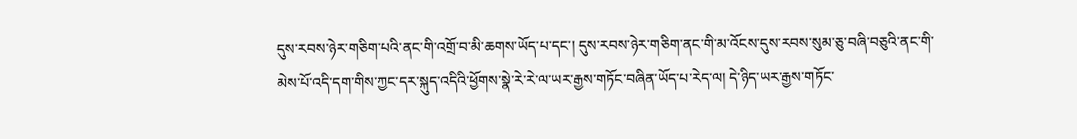དུས་རབས་ཉེར་གཅིག་པའི་ནང་གི་འགྲོ་བ་མི་ཆགས་ཡོད་པ་དང་། དུས་རབས་ཉེར་གཅིག་ནང་གི་མ་འོངས་དུས་རབས་སུམ་ཅུ་བཞི་བཅུའི་ནང་གི་མེས་པོ་འདི་དག་གིས་ཀྱང་དར་སྐུད་འདིའི་ཕྱོགས་སྣེ་རེ་རེ་ལ་ཡར་རྒྱས་གཏོང་བཞིན་ཡོད་པ་རེད་ལ། དེ་ཉིད་ཡར་རྒྱས་གཏོང་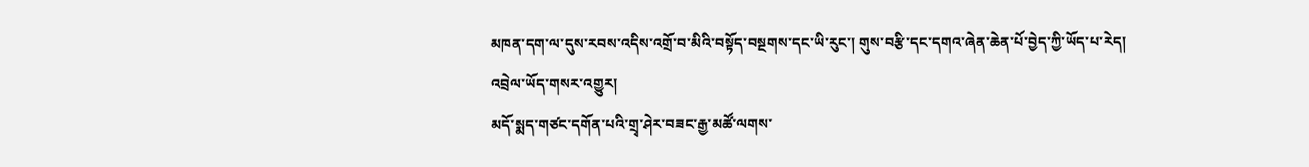མཁན་དག་ལ་དུས་རབས་འདིས་འགྲོ་བ་མིའི་བསྟོད་བསྔགས་དང་ཡི་རུང་། གུས་བརྩི་དང་དགའ་ཞེན་ཆེན་པོ་བྱེད་ཀྱི་ཡོད་པ་རེད།
འབྲེལ་ཡོད་གསར་འགྱུར།
མདོ་སྨད་གཙང་དགོན་པའི་གྲྭ་ཤེར་བཟང་རྒྱ་མཚོ་ལགས་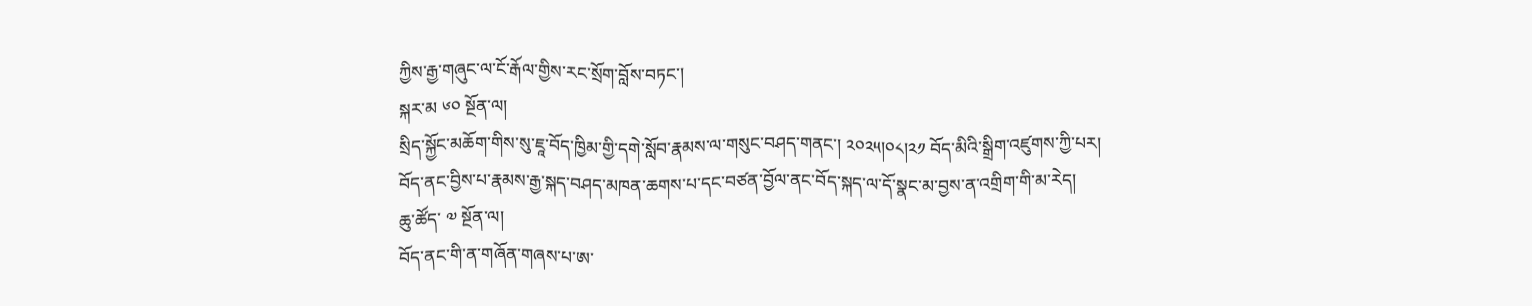ཀྱིས་རྒྱ་གཞུང་ལ་ངོ་རྒོལ་གྱིས་རང་སྲོག་བློས་བཏང་།
སྐར་མ ༦༠ སྔོན་ལ།
སྲིད་སྐྱོང་མཆོག་གིས་སུ་ཇཱ་བོད་ཁྱིམ་གྱི་དགེ་སློབ་རྣམས་ལ་གསུང་བཤད་གནང་། ༢༠༢༥།༠༨།༢༡ བོད་མིའི་སྒྲིག་འཛུགས་ཀྱི་པར།
བོད་ནང་བྱིས་པ་རྣམས་རྒྱ་སྐད་བཤད་མཁན་ཆགས་པ་དང་བཙན་བྱོལ་ནང་བོད་སྐད་ལ་དོ་སྣང་མ་བྱས་ན་འགྲིག་གི་མ་རེད།
ཆུ་ཚོད་ ༧ སྔོན་ལ།
བོད་ནང་གི་ན་གཞོན་གཞས་པ་ཨ་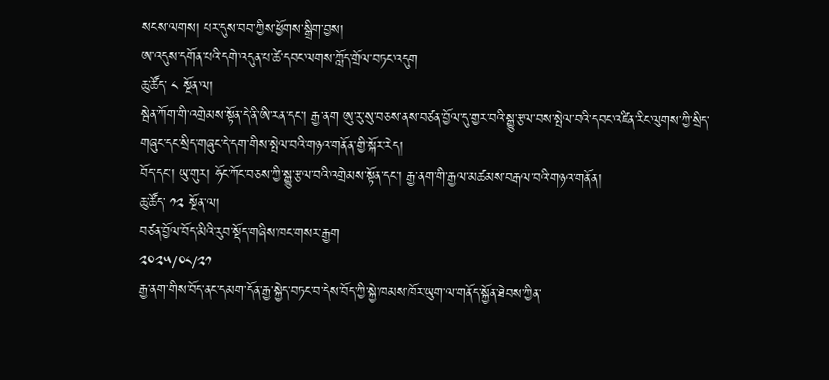སངས་ལགས། པར་དུས་བབ་ཀྱིས་ཕྱོགས་སྒྲིག་བྱས།
ཨ་འདུས་དགོན་པའི་དགེ་འདུན་པ་ཚེ་དབང་ལགས་ཀློད་གྲོལ་བཏང་འདུག
ཆུ་ཚོད་ ༨ སྔོན་ལ།
སྦེན་ཀོག་གི་འགྲེམས་སྟོན་དེ་ནི་ཨི་རན་དང་། རྒྱ་ནག ཨུ་རུ་སུ་བཅས་ནས་བཙན་བྱོལ་དུ་གྱར་བའི་སྒྱུ་རྩལ་བས་སྤེལ་བའི་དབང་འཛིན་རིང་ལུགས་ཀྱི་སྲིད་གཞུང་དང་སྲིད་གཞུང་དེ་དག་གིས་སྤེལ་བའི་གཉའ་གནོན་གྱི་སྐོར་རེད།
བོད་དང་། ཡུ་གུར། ཧོང་ཀོང་བཅས་ཀྱི་སྒྱུ་རྩལ་བའི་འགྲེམས་སྟོན་དང་། རྒྱ་ནག་གི་རྒྱལ་མཚམས་བརྒལ་བའི་གཉའ་གནོན།
ཆུ་ཚོད་ ༡༢ སྔོན་ལ།
བཙན་བྱོལ་བོད་མིའི་རུབ་སྡོད་གཞིས་ཁང་གསར་རྒྱག
༢༠༢༥/༠༨/༢༡
རྒྱ་ནག་གིས་བོད་ནང་དམག་དོན་རྒྱ་སྐྱེད་བཏང་བ་དེས་བོད་ཀྱི་སྐྱེ་ཁམས་ཁོར་ཡུག་ལ་གནོད་སྐྱོན་ཐེབས་ཀྱིན་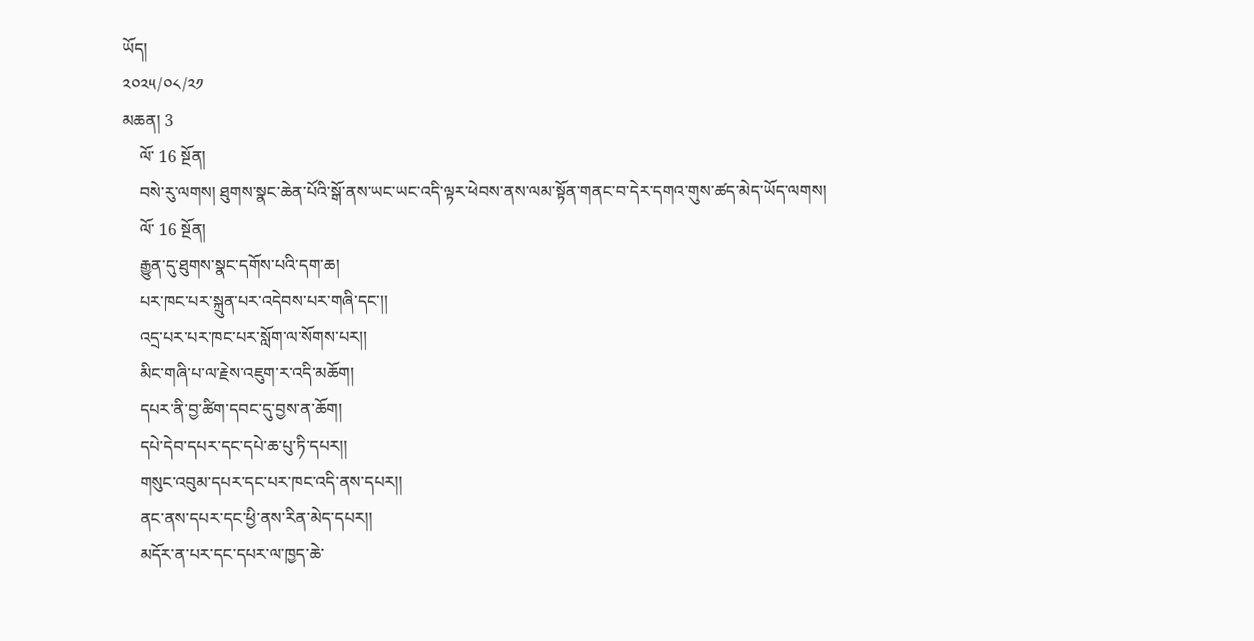ཡོད།
༢༠༢༥/༠༨/༢༡
མཆན། 3
    ལོ་ 16 སྔོན།
    བསེ་རུ་ལགས། ཐུགས་སྣང་ཆེན་པོའི་སྒོ་ནས་ཡང་ཡང་འདི་ལྟར་ཕེབས་ནས་ལམ་སྟོན་གནང་བ་དེར་དགའ་གུས་ཚད་མེད་ཡོད་ལགས།
    ལོ་ 16 སྔོན།
    རྒྱུན་དུ་ཐུགས་སྣང་དགོས་པའི་དག་ཆ།
    པར་ཁང་པར་སྐྲུན་པར་འདེབས་པར་གཞི་དང་།།
    འདྲ་པར་པར་ཁང་པར་སློག་ལ་སོགས་པར།།
    མིང་གཞི་པ་ལ་རྗེས་འཇུག་ར་འདི་མཆོག།
    དཔར་ནི་བྱ་ཚིག་དབང་དུ་བྱས་ན་ཆོག།
    དཔེ་དེབ་དཔར་དང་དཔེ་ཆ་པུ་ཏི་དཔར།།
    གསུང་འབུམ་དཔར་དང་པར་ཁང་འདི་ནས་དཔར།།
    ནང་ནས་དཔར་དང་ཕྱི་ནས་རིན་མེད་དཔར།།
    མདོར་ན་པར་དང་དཔར་ལ་ཁྱད་ཆེ་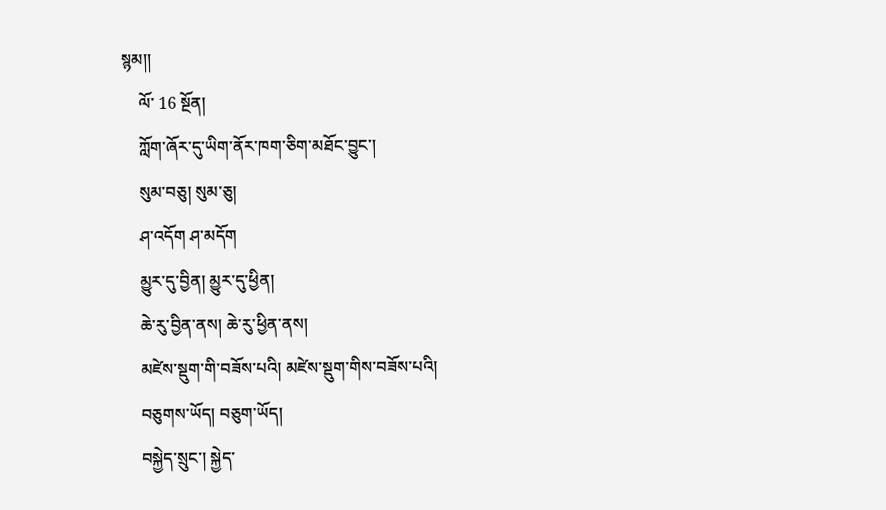སྙམ།།
    ལོ་ 16 སྔོན།
    ཀློག་ཞོར་དུ་ཡིག་ནོར་ཁག་ཅིག་མཐོང་བྱུང་།
    སུམ་བཅུ། སུམ་ཅུ།
    ཤ་འདོག ཤ་མདོག
    མྱུར་དུ་བྱིན། མྱུར་དུ་ཕྱིན།
    ཆེ་རུ་བྱིན་ནས། ཆེ་རུ་ཕྱིན་ནས།
    མཛེས་སྡུག་གི་བཟོས་པའི། མཛེས་སྡུག་གིས་བཟོས་པའི།
    བཅུགས་ཡོད། བཅུག་ཡོད།
    བསྐྱེད་སྲུང་། སྐྱེད་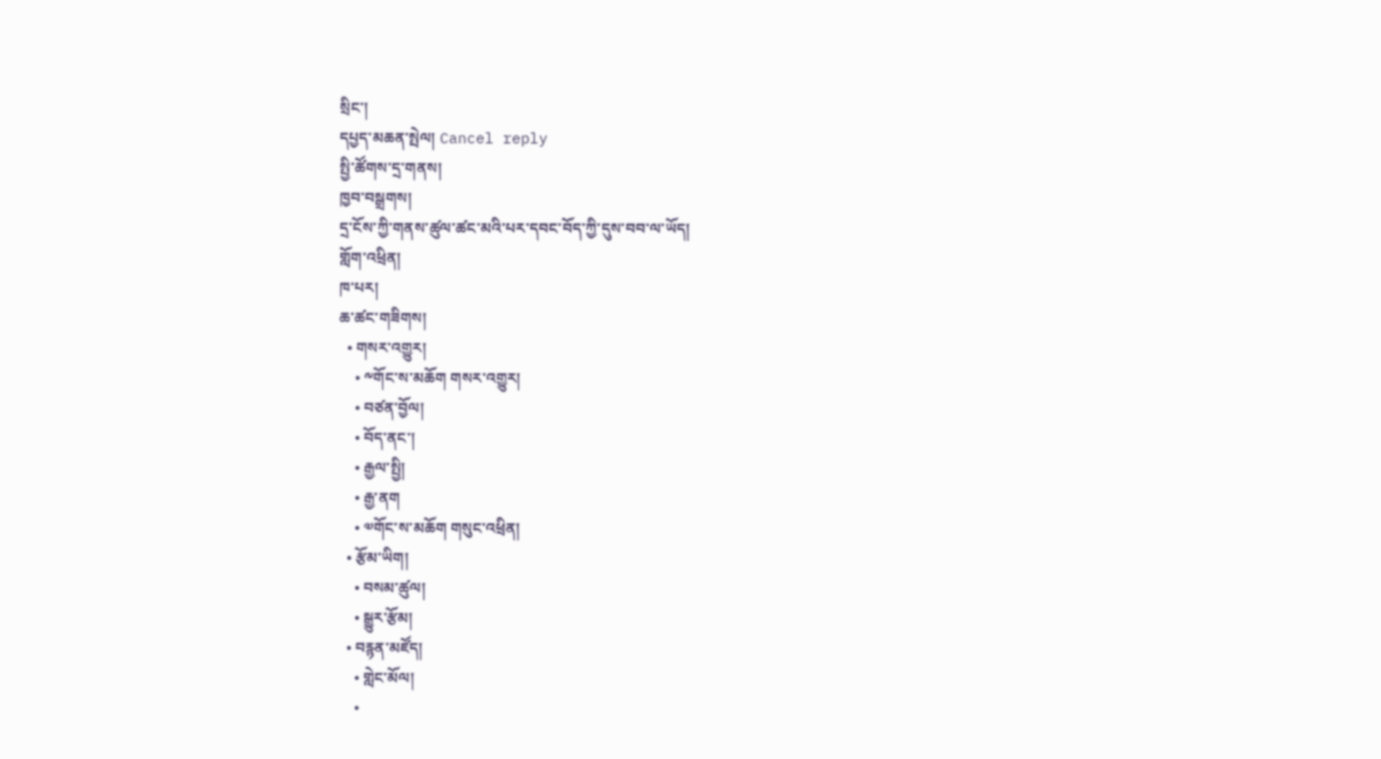སྲིང་།
དཔྱད་མཆན་སྤེལ། Cancel reply
སྤྱི་ཚོགས་དྲ་གནས།
ཁྱབ་བསྒྲགས།
དྲ་ངོས་ཀྱི་གནས་ཚུལ་ཚང་མའི་པར་དབང་བོད་ཀྱི་དུས་བབ་ལ་ཡོད།
གློག་འཕྲིན།
ཁ་པར།
ཆ་ཚང་གཟིགས།
  • གསར་འགྱུར།
    • ༸གོང་ས་མཆོག གསར་འགྱུར།
    • བཙན་བྱོལ།
    • བོད་ནང་།
    • རྒྱལ་སྤྱི།
    • རྒྱ་ནག
    • ༧གོང་ས་མཆོག གསུང་འཕྲིན།
  • རྩོམ་ཡིག།
    • བསམ་ཚུལ།
    • སྒྱུར་རྩོམ།
  • བརྙན་མཛོད།
    • གླེང་མོལ།
    •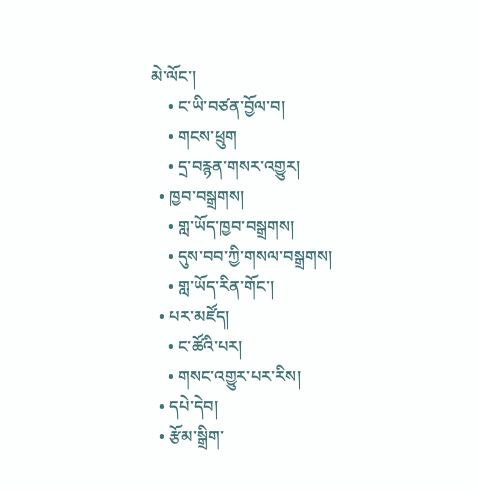མེ་ལོང་།
    • ང་ཡི་བཙན་བྱོལ་བ།
    • གངས་ཕྲུག
    • དྲ་བརྙན་གསར་འགྱུར།
  • ཁྱབ་བསྒྲགས།
    • གླ་ཡོད་ཁྱབ་བསྒྲགས།
    • དུས་བབ་ཀྱི་གསལ་བསྒྲགས།
    • གླ་ཡོད་རིན་གོང་།
  • པར་མཛོད།
    • ང་ཚོའི་པར།
    • གསང་འགྱུར་པར་རིས།
  • དཔེ་དེབ།
  • རྩོམ་སྒྲིག་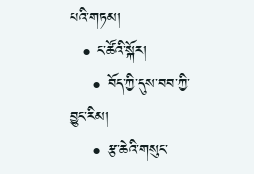པའི་གཏམ།
  • ང་ཚོའི་སྐོར།
    • བོད་ཀྱི་དུས་བབ་ཀྱི་བྱུང་རིམ།
    • རྩ་ཆེའི་གསུང་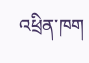འཕྲིན་ཁག